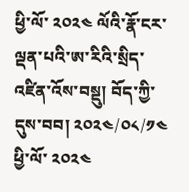ཕྱི་ལོ་ ༢༠༢༤ ལོའི་རྣོ་ངར་ལྡན་པའི་ཨ་རིའི་སྲིད་འཛིན་འོས་བསྡུ། བོད་ཀྱི་དུས་བབ། ༢༠༢༤/༠༨/༡༤ ཕྱི་ལོ་ ༢༠༢༤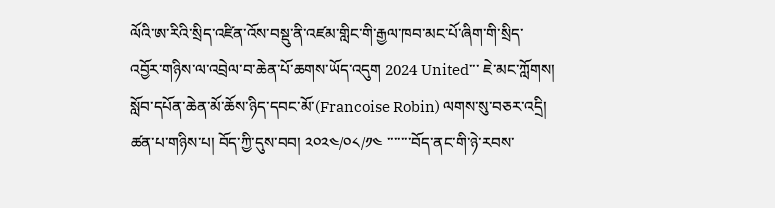ལོའི་ཨ་རིའི་སྲིད་འཛིན་འོས་བསྡུ་ནི་འཛམ་གླིང་གི་རྒྱལ་ཁབ་མང་པོ་ཞིག་གི་སྲིད་འབྱོར་གཉིས་ལ་འབྲེལ་བ་ཆེན་པོ་ཆགས་ཡོད་འདུག 2024 United་་་ ཇེ་མང་ཀློགས།
སློབ་དཔོན་ཆེན་མོ་ཆོས་ཉིད་དབང་མོ་(Francoise Robin) ལགས་སུ་བཅར་འདྲི། ཚན་པ་གཉིས་པ། བོད་ཀྱི་དུས་བབ། ༢༠༢༤/༠༨/༡༤ ་་་་་་་བོད་ནང་གི་ཉེ་རབས་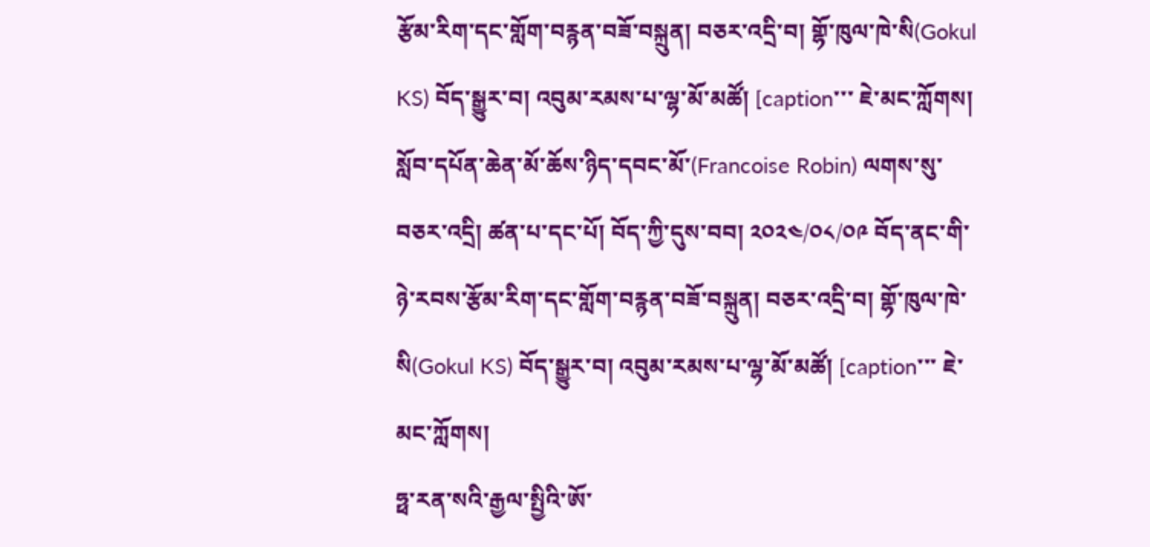རྩོམ་རིག་དང་གློག་བརྙན་བཟོ་བསྐྲུན། བཅར་འདྲི་བ། གྷོ་ཁུལ་ཁེ་སི(Gokul KS) བོད་སྒྱུར་བ། འབུམ་རམས་པ་ལྷ་མོ་མཚོ། [caption་་་ ཇེ་མང་ཀློགས།
སློབ་དཔོན་ཆེན་མོ་ཆོས་ཉིད་དབང་མོ་(Francoise Robin) ལགས་སུ་བཅར་འདྲི། ཚན་པ་དང་པོ། བོད་ཀྱི་དུས་བབ། ༢༠༢༤/༠༨/༠༩ བོད་ནང་གི་ཉེ་རབས་རྩོམ་རིག་དང་གློག་བརྙན་བཟོ་བསྐྲུན། བཅར་འདྲི་བ། གྷོ་ཁུལ་ཁེ་སི(Gokul KS) བོད་སྒྱུར་བ། འབུམ་རམས་པ་ལྷ་མོ་མཚོ། [caption་་་ ཇེ་མང་ཀློགས།
ཧྥ་རན་སའི་རྒྱལ་སྤྱིའི་ཨོ་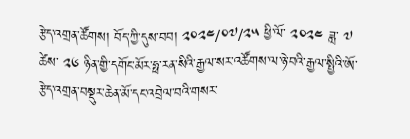རྩེད་འགྲན་ཚོགས། བོད་ཀྱི་དུས་བབ། ༢༠༢༤/༠༧/༢༥ ཕྱི་ལོ་ ༢༠༢༤ ཟླ་ ༧ ཚེས་ ༢༦ ཉིན་གྱི་དགོང་མོར་ཧྥ་རན་སིའི་རྒྱལ་སར་འཚོགས་ལ་ཉེ་བའི་རྒྱལ་སྤྱིའི་ཨོ་རྩེད་འགྲན་བསྡུར་ཆེན་མོ་དང་འབྲེལ་བའི་གསར་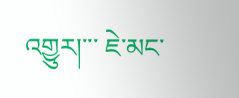འགྱུར།་་་ ཇེ་མང་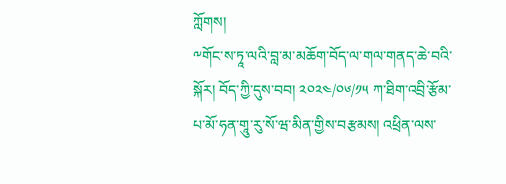ཀློགས།
༸གོང་ས་ཏཱ་ལའི་བླ་མ་མཆོག་བོད་ལ་གལ་གནད་ཆེ་བའི་སྐོར། བོད་ཀྱི་དུས་བབ། ༢༠༢༤/༠༦/༡༥ ཀ་ཐིག་འབྲི་རྩོམ་པ་མོ་ཧན་གཱུ་རུ་སོ་ཝ་མིན་གྱིས་བརྩམས། འཕྲིན་ལས་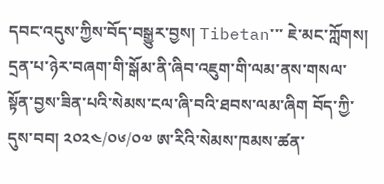དབང་འདུས་ཀྱིས་བོད་བསྒྱུར་བྱས། Tibetan་་་ ཇེ་མང་ཀློགས།
དྲན་པ་ཉེར་བཞག་གི་སྒོམ་ནི་ཞིབ་འཇུག་གི་ལམ་ནས་གསལ་སྟོན་བྱས་ཟིན་པའི་སེམས་ངལ་ཞི་བའི་ཐབས་ལམ་ཞིག བོད་ཀྱི་དུས་བབ། ༢༠༢༤/༠༦/༠༧ ཨ་རིའི་སེམས་ཁམས་ཚན་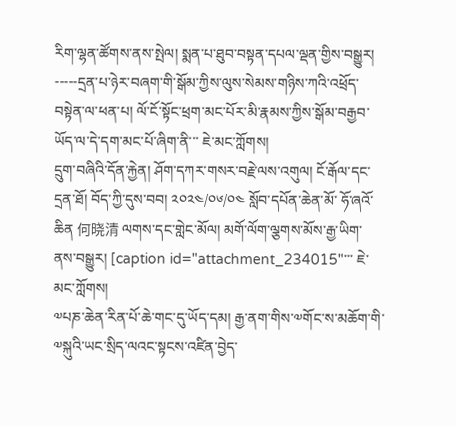རིག་ལྷན་ཚོགས་ནས་སྤེལ། སྨན་པ་ཐུབ་བསྟན་དཔལ་ལྡན་གྱིས་བསྒྱུར། -----དྲན་པ་ཉེར་བཞག་གི་སྒོམ་ཀྱིས་ལུས་སེམས་གཉིས་ཀའི་འཕྲོད་བསྟེན་ལ་ཕན་པ། ལོ་ངོ་སྟོང་ཕྲག་མང་པོར་མི་རྣམས་ཀྱིས་སྒོམ་བརྒྱབ་ཡོད་ལ་དེ་དག་མང་པོ་ཞིག་ནི་་་ ཇེ་མང་ཀློགས།
དྲུག་བཞིའི་དོན་རྐྱེན། ཤོག་དཀར་གསར་བརྗེ་ལས་འགུལ། ངོ་རྒོལ་དང་དྲན་ཐོ། བོད་ཀྱི་དུས་བབ། ༢༠༢༤/༠༦/༠༤ སློབ་དཔོན་ཆེན་མོ་ ཧོ་ཞའོ་ཆིན 何晓清 ལགས་དང་གླེང་མོལ། མགོ་ལོག་ལྕགས་མོས་རྒྱ་ཡིག་ནས་བསྒྱུར། [caption id="attachment_234015"་་་ ཇེ་མང་ཀློགས།
༧པཎ་ཆེན་རིན་པོ་ཆེ་གང་དུ་ཡོད་དམ། རྒྱ་ནག་གིས་༧གོང་ས་མཆོག་གི་༧སྐུའི་ཡང་སྲིད་ལའང་སྟངས་འཛིན་བྱེད་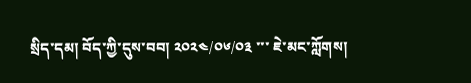སྲིད་དམ། བོད་ཀྱི་དུས་བབ། ༢༠༢༤/༠༦/༠༣ ་་་ ཇེ་མང་ཀློགས།